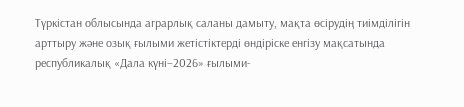Түркістан облысында аграрлық саланы дамыту, мақта өсірудің тиімділігін арттыру және озық ғылыми жетістіктерді өндіріске енгізу мақсатында республикалық «Дала күні–2026» ғылыми-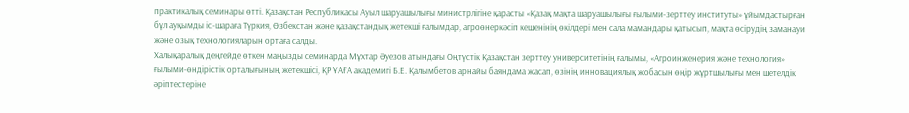практикалық семинары өтті. Қазақстан Республикасы Ауыл шаруашылығы министрлігіне қарасты «Қазақ мақта шаруашылығы ғылыми-зерттеу институты» ұйымдастырған бұл ауқымды іс-шараға Түркия, Өзбекстан және қазақстандық жетекші ғалымдар, агроөнеркәсіп кешенінің өкілдері мен сала мамандары қатысып, мақта өсірудің заманауи және озық технологияларын ортаға салды.
Халықаралық деңгейде өткен маңызды семинарда Мұхтар Әуезов атындағы Оңтүстік Қазақстан зерттеу университетінің ғалымы, «Агроинженерия және технология» ғылыми-өндірістік орталығының жетекшісі, ҚР ҰАҒА академигі Б.Е. Қалымбетов арнайы баяндама жасап, өзінің инновациялық жобасын өңір жұртшылығы мен шетелдік әріптестеріне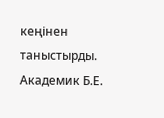кеңінен таныстырды.
Академик Б.Е.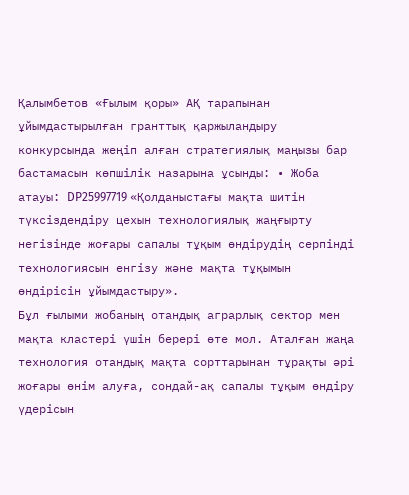Қалымбетов «Ғылым қоры» АҚ тарапынан ұйымдастырылған гранттық қаржыландыру конкурсында жеңіп алған стратегиялық маңызы бар бастамасын көпшілік назарына ұсынды: • Жоба атауы: DP25997719 «Қолданыстағы мақта шитін түксіздендіру цехын технологиялық жаңғырту негізінде жоғары сапалы тұқым өндірудің серпінді технологиясын енгізу және мақта тұқымын өндірісін ұйымдастыру».
Бұл ғылыми жобаның отандық аграрлық сектор мен мақта кластері үшін берері өте мол. Аталған жаңа технология отандық мақта сорттарынан тұрақты әрі жоғары өнім алуға, сондай-ақ сапалы тұқым өндіру үдерісын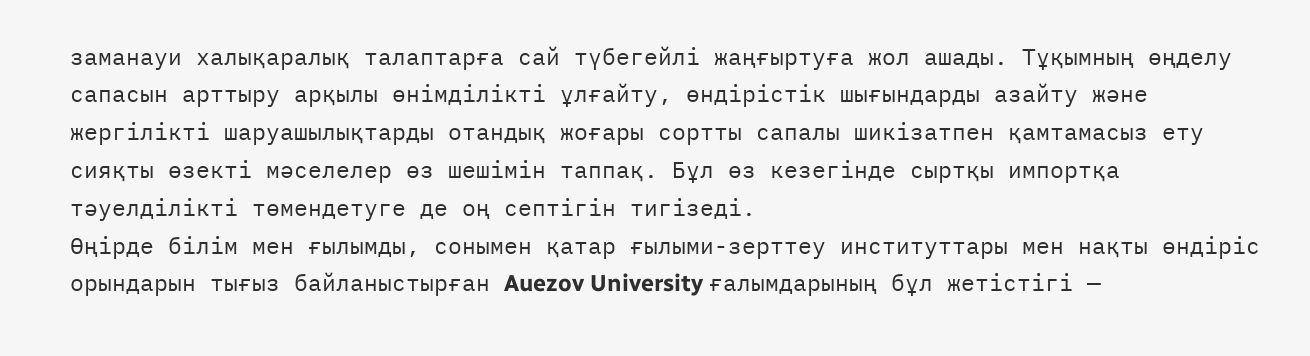заманауи халықаралық талаптарға сай түбегейлі жаңғыртуға жол ашады. Тұқымның өңделу сапасын арттыру арқылы өнімділікті ұлғайту, өндірістік шығындарды азайту және жергілікті шаруашылықтарды отандық жоғары сортты сапалы шикізатпен қамтамасыз ету сияқты өзекті мәселелер өз шешімін таппақ. Бұл өз кезегінде сыртқы импортқа тәуелділікті төмендетуге де оң септігін тигізеді.
Өңірде білім мен ғылымды, сонымен қатар ғылыми-зерттеу институттары мен нақты өндіріс орындарын тығыз байланыстырған Auezov University ғалымдарының бұл жетістігі —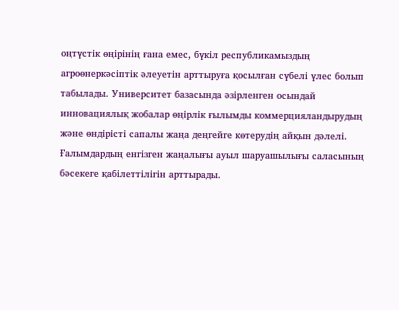оңтүстік өңірінің ғана емес, бүкіл республикамыздың агроөнеркәсіптік әлеуетін арттыруға қосылған сүбелі үлес болып табылады. Университет базасында әзірленген осындай инновациялық жобалар өңірлік ғылымды коммерцияландырудың және өндірісті сапалы жаңа деңгейге көтерудің айқын дәлелі. Ғалымдардың енгізген жаңалығы ауыл шаруашылығы саласының бәсекеге қабілеттілігін арттырады.